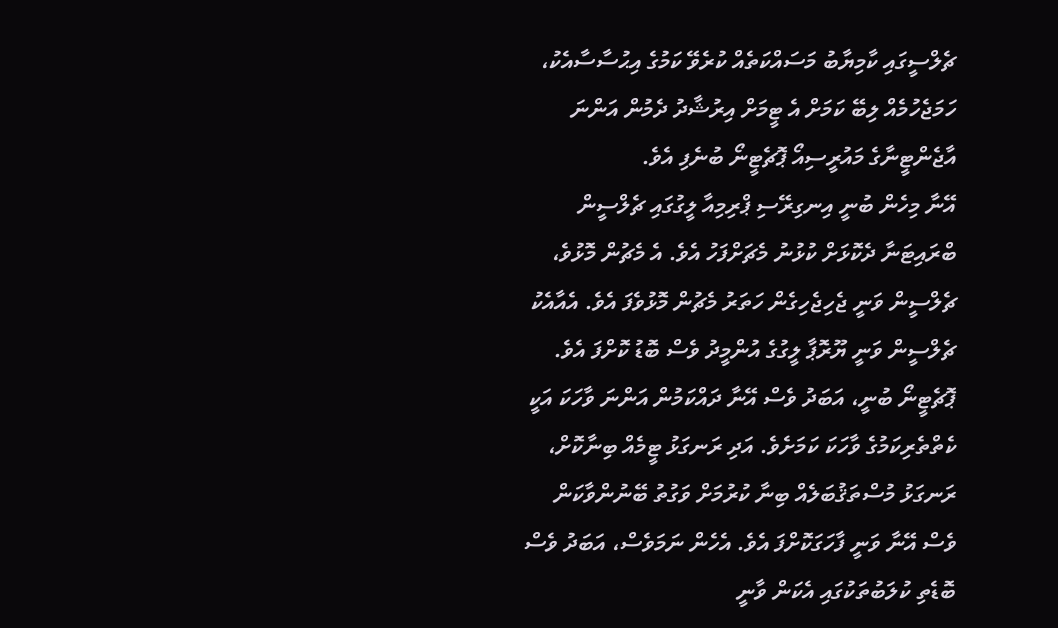ޗެލްސީގައި ކާމިޔާބު މަސައްކަތެއް ކުރެވޭ ކަމުގެ އިޙުސާސާއެކު، ހަމަޖެހުމެއް ލިބޭ ކަމަށް އެ ޓީމަށް އިރުޝާދު ދެމުން އަންނަ އާޖެންޓީނާގެ މައުރީސިއޯ ޕޮޗެޓީނޯ ބުނެފި އެވެ.
އޭނާ މިހެން ބުނީ އިނގިރޭސި ޕްރިމިއާ ލީގުގައި ޗެލްސީން ބްރައިޓަނާ ދެކޮޅަށް ކުޅުނު މެޗަށްފަހު އެވެ. އެ މެޗުން މޮޅުވެ، ޗެލްސީން ވަނީ ޖެހިޖެހިގެން ހަތަރު މެޗުން މޮޅުވެފަ އެވެ. އެއާއެކު ޗެލްސީން ވަނީ ޔޫރޮޕާ ލީގުގެ އުންމީދު ވެސް ބޮޑު ކޮށްފަ އެވެ.
ޕޮޗެޓީނޯ ބުނީ، އަބަދު ވެސް އޭނާ ދައްކަމުން އަންނަ ވާހަކަ އަކީ ކެތްތެރިކަމުގެ ވާހަކަ ކަމަށެވެ. އަދި ރަނގަޅު ޓީމެއް ބިނާކޮށް، ރަނގަޅު މުސްތަޤުބަލެއް ބިނާ ކުރުމަށް ވަގުތު ބޭނުންވާކަން ވެސް އޭނާ ވަނީ ފާހަގަކޮށްފަ އެވެ. އެހެން ނަމަވެސް، އަބަދު ވެސް ބޮޑެތި ކުލަބުތަކުގައި އެކަން ވާނީ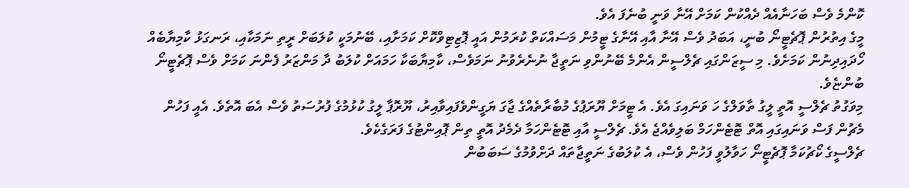ކޮންމެ ވެސް ބަހަނާއެއް ދެއްކުން ކަމަށް އޭނާ ވަނީ ބުނެފަ އެވެ.
މީގެ އިތުރުން ޕޮޗެޓީނޯ ބުނީ، އަބަދު ވެސް އޭނާ އާއި އޭނާގެ ޓީމުން މަސައްކަތް ކުރަމުން އައީ ޕޮޒިޓިވްކޮށް ކަމަށާއި، ބޭނުމަކީ ކުލަބަށް ރީތި ނަމަކާއި، ރަނގަޅު ކާމިޔާބެއް ހޯދައިދިނުން ކަމަށެވެ. މި ސީޒަންގައި ޗެލްސީން އެންމެ ބޭނުންވި ނަތީޖާ ނުނެރެވުނު ނަމަވެސް، ކާމިޔާބަކާ ހަމައަށް ކުލަބު ދާ މަންޒަރު ފެންނަ ކަމަށް ވެސް ޕޮޗެޓީނޯ ބުންޏެވެ.
މިވަގުތު ޗެލްސީ އޮތީ ލީގު ތާވަލްގެ ހަ ވަނައިގަ އެވެ. އެ ޓީމަށް ޔޫރަޕުގެ މުބާރާތެއްގެ ޖާގަ ޔަގީންވެފައިވާއިރު، ޔޫރޮޕާ ލީގު ކުޅުމުގެ ފުރުސަތު ވެސް އެބަ އޮތެވެ. އެއީ ފަހުން މެޗުން ފަސް ވަނައިގައި އޮތް ޓޮޓެންހަމް ބަލިވެއްޖެ އެވެ. ޗެލްސީ އާއި ޓޮޓެންހަމާ ދެމެދު އޮތީ ތިން ޕޮއިންޓުގެ ފަރަގެކެވެ.
ޗެލްސީގެ ކޯޗުކަމާ ޕޮޗެޓީނޯ ހަވާލުވީ ފަހުން ވެސް، އެ ކުލަބުގެ ނަތީޖާތައް ދަށްވުމުގެ ސަބަބުން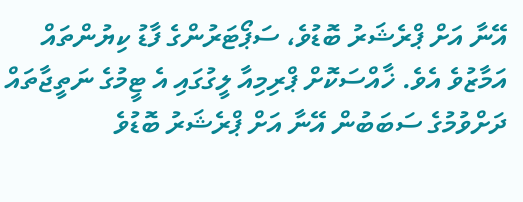އޭނާ އަށް ޕްރެޝަރު ބޮޑުވެ، ސަޕޯޓަރުންގެ ފާޑު ކިޔުންތައް އަމާޒުވެ އެވެ. ޚާއްސަކޮށް ޕްރިމިއާ ލީގުގައި އެ ޓީމުގެ ނަތީޖާތައް ދަށްވުމުގެ ސަބަބުން އޭނާ އަށް ޕްރެޝަރު ބޮޑުވެ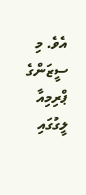އެވެ. މި ސީޒަންގެ ޕްރިމިއާ ލީގުގައި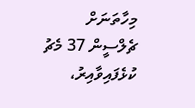މިހާތަނަށް ޗެލްސީން 37 މެޗު ކުޅެފައިވާއިރު،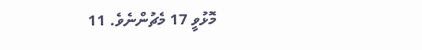މޮޅުވީ 17 މެޗުންނެވެ. 11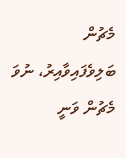މެޗުން ބަލިވެފައިވާއިރު، ނުވަ މެޗުން ވަނީ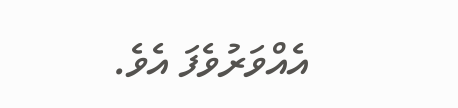އެއްވަރުވެފަ އެވެ.